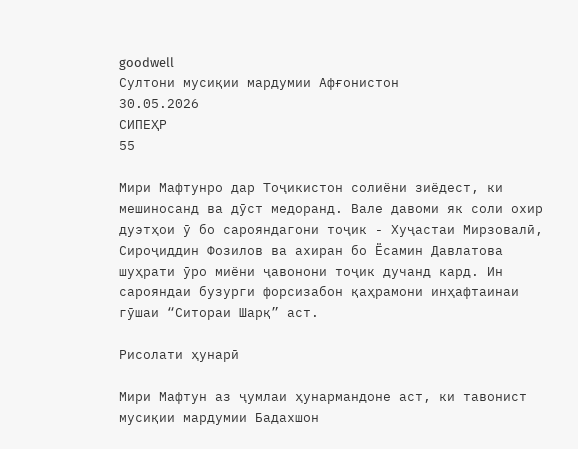goodwell
Султони мусиқии мардумии Афғонистон
30.05.2026
СИПЕҲР
55

Мири Мафтунро дар Тоҷикистон солиёни зиёдест, ки мешиносанд ва дӯст медоранд. Вале давоми як соли охир дуэтҳои ӯ бо сарояндагони тоҷик - Хуҷастаи Мирзовалӣ, Сироҷиддин Фозилов ва ахиран бо Ёсамин Давлатова шуҳрати ӯро миёни ҷавонони тоҷик дучанд кард. Ин сарояндаи бузурги форсизабон қаҳрамони инҳафтаинаи гӯшаи “Ситораи Шарқ” аст.

Рисолати ҳунарӣ

Мири Мафтун аз ҷумлаи ҳунармандоне аст, ки тавонист мусиқии мардумии Бадахшон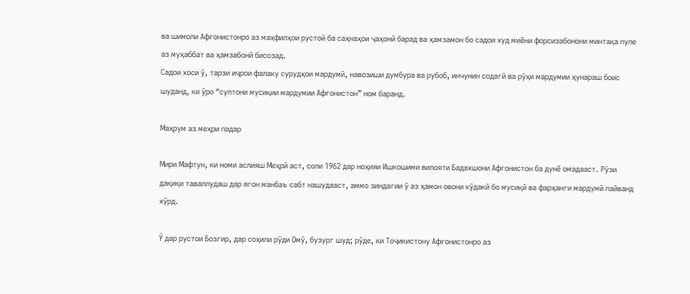ва шимоли Афғонистонро аз маҳфилҳои рустоӣ ба саҳнаҳои ҷаҳонӣ барад ва ҳамзамон бо садои худ миёни форсизабонони минтақа пуле аз муҳаббат ва ҳамзабонӣ бисозад.
Садои хоси ӯ, тарзи иҷрои фалаку сурудҳои мардумӣ, навозиши думбура ва рубоб, инчунин содагӣ ва рӯҳи мардумии ҳунараш боис шуданд, ки ӯро “султони мусиқии мардумии Афғонистон” ном баранд.

Маҳрум аз меҳри падар

Мири Мафтун, ки номи аслияш Меҳрӣ аст, соли 1962 дар ноҳияи Ишкошими вилояти Бадахшони Афғонистон ба дунё омадааст. Рӯзи дақиқи таваллудаш дар ягон манбаъ сабт нашудааст, аммо зиндагии ӯ аз ҳамон овони кӯдакӣ бо мусиқӣ ва фарҳанги мардумӣ пайванд хӯрд.

Ӯ дар рустои Бозгир, дар соҳили рӯди Омӯ, бузург шуд; рӯде, ки Тоҷикистону Афғонистонро аз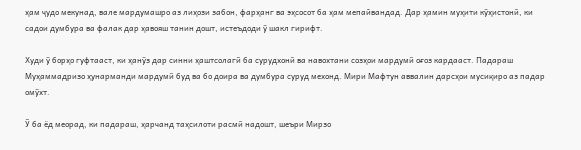ҳам ҷудо мекунад, вале мардумашро аз лиҳози забон, фарҳанг ва эҳсосот ба ҳам мепайвандад. Дар ҳамин муҳити кӯҳистонӣ, ки садои думбура ва фалак дар ҳавояш танин дошт, истеъдоди ӯ шакл гирифт.

Худи ӯ борҳо гуфтааст, ки ҳанӯз дар синни ҳаштсолагӣ ба сурудхонӣ ва навохтани созҳои мардумӣ оғоз кардааст. Падараш Муҳаммадризо ҳунарманди мардумӣ буд ва бо доира ва думбура суруд мехонд. Мири Мафтун аввалин дарсҳои мусиқиро аз падар омӯхт.

Ӯ ба ёд меорад, ки падараш, ҳарчанд таҳсилоти расмӣ надошт, шеъри Мирзо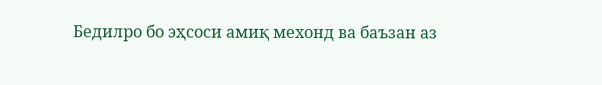Бедилро бо эҳсоси амиқ мехонд ва баъзан аз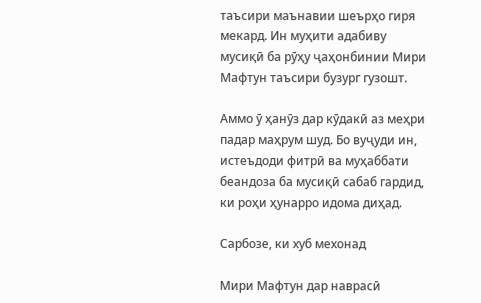таъсири маънавии шеърҳо гиря мекард. Ин муҳити адабиву мусиқӣ ба рӯҳу ҷаҳонбинии Мири Мафтун таъсири бузург гузошт.

Аммо ӯ ҳанӯз дар кӯдакӣ аз меҳри падар маҳрум шуд. Бо вуҷуди ин, истеъдоди фитрӣ ва муҳаббати беандоза ба мусиқӣ сабаб гардид, ки роҳи ҳунарро идома диҳад.

Сарбозе, ки хуб мехонад

Мири Мафтун дар наврасӣ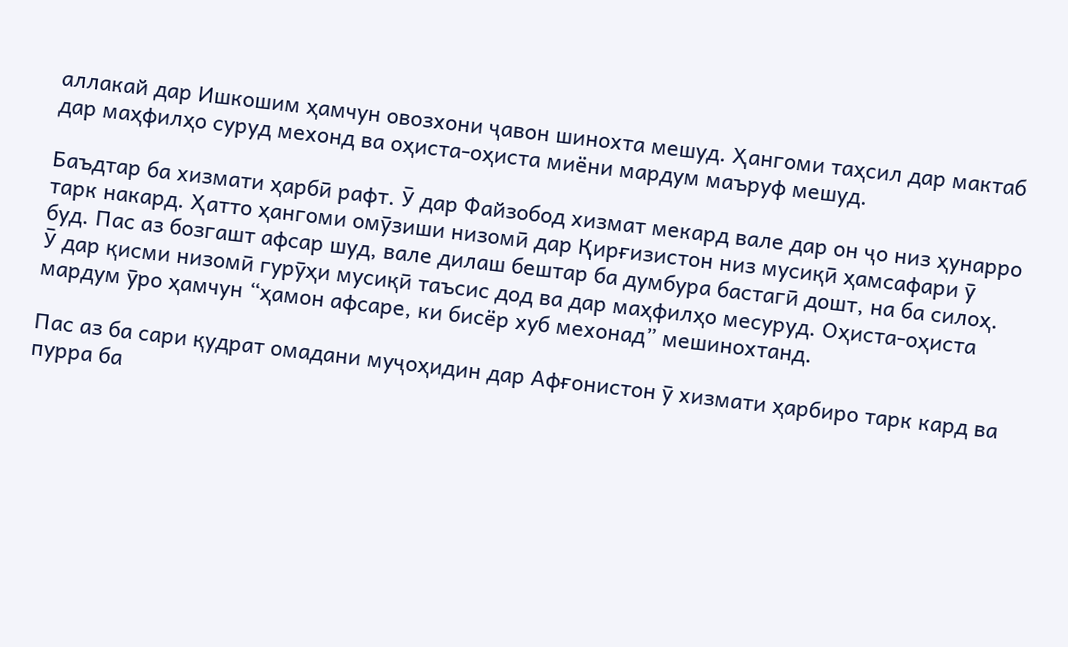аллакай дар Ишкошим ҳамчун овозхони ҷавон шинохта мешуд. Ҳангоми таҳсил дар мактаб дар маҳфилҳо суруд мехонд ва оҳиста-оҳиста миёни мардум маъруф мешуд.

Баъдтар ба хизмати ҳарбӣ рафт. Ӯ дар Файзобод хизмат мекард вале дар он ҷо низ ҳунарро тарк накард. Ҳатто ҳангоми омӯзиши низомӣ дар Қирғизистон низ мусиқӣ ҳамсафари ӯ буд. Пас аз бозгашт афсар шуд, вале дилаш бештар ба думбура бастагӣ дошт, на ба силоҳ.
Ӯ дар қисми низомӣ гурӯҳи мусиқӣ таъсис дод ва дар маҳфилҳо месуруд. Оҳиста-оҳиста мардум ӯро ҳамчун “ҳамон афсаре, ки бисёр хуб мехонад” мешинохтанд.

Пас аз ба сари қудрат омадани муҷоҳидин дар Афғонистон ӯ хизмати ҳарбиро тарк кард ва пурра ба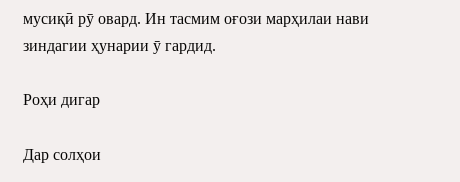мусиқӣ рӯ овард. Ин тасмим оғози марҳилаи нави зиндагии ҳунарии ӯ гардид.

Роҳи дигар

Дар солҳои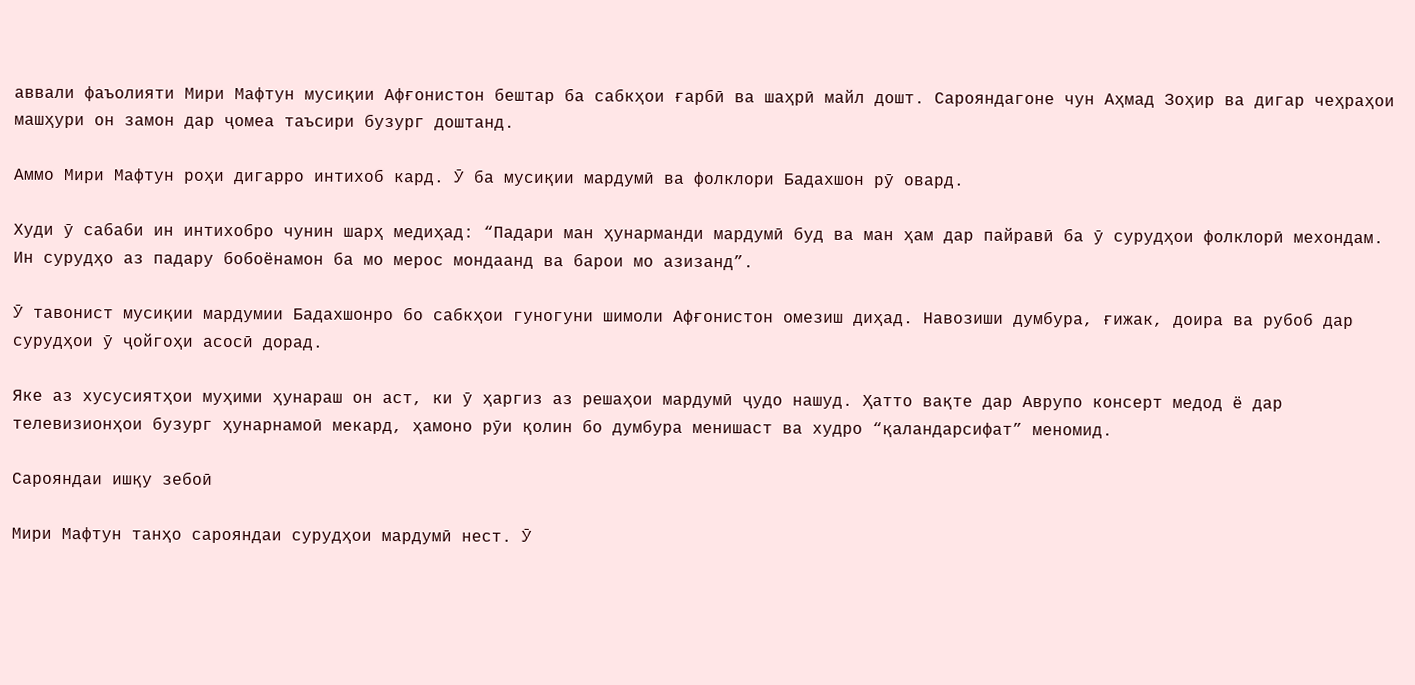аввали фаъолияти Мири Мафтун мусиқии Афғонистон бештар ба сабкҳои ғарбӣ ва шаҳрӣ майл дошт. Сарояндагоне чун Аҳмад Зоҳир ва дигар чеҳраҳои машҳури он замон дар ҷомеа таъсири бузург доштанд.

Аммо Мири Мафтун роҳи дигарро интихоб кард. Ӯ ба мусиқии мардумӣ ва фолклори Бадахшон рӯ овард.

Худи ӯ сабаби ин интихобро чунин шарҳ медиҳад: “Падари ман ҳунарманди мардумӣ буд ва ман ҳам дар пайравӣ ба ӯ сурудҳои фолклорӣ мехондам. Ин сурудҳо аз падару бобоёнамон ба мо мерос мондаанд ва барои мо азизанд”.

Ӯ тавонист мусиқии мардумии Бадахшонро бо сабкҳои гуногуни шимоли Афғонистон омезиш диҳад. Навозиши думбура, ғижак, доира ва рубоб дар сурудҳои ӯ ҷойгоҳи асосӣ дорад.

Яке аз хусусиятҳои муҳими ҳунараш он аст, ки ӯ ҳаргиз аз решаҳои мардумӣ ҷудо нашуд. Ҳатто вақте дар Аврупо консерт медод ё дар телевизионҳои бузург ҳунарнамоӣ мекард, ҳамоно рӯи қолин бо думбура менишаст ва худро “қаландарсифат” меномид.

Сарояндаи ишқу зебоӣ

Мири Мафтун танҳо сарояндаи сурудҳои мардумӣ нест. Ӯ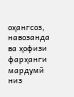оҳангсоз, навозанда ва ҳофизи фарҳанги мардумӣ низ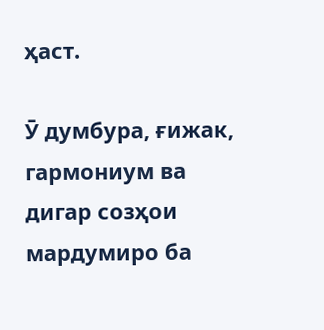ҳаст.

Ӯ думбура, ғижак, гармониум ва дигар созҳои мардумиро ба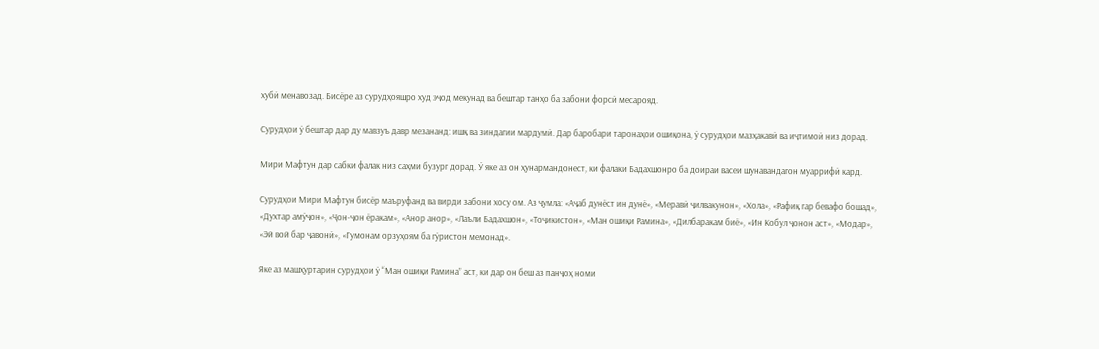хубӣ менавозад. Бисёре аз сурудҳояшро худ эҷод мекунад ва бештар танҳо ба забони форсӣ месарояд.

Сурудҳои ӯ бештар дар ду мавзуъ давр мезананд: ишқ ва зиндагии мардумӣ. Дар баробари таронаҳои ошиқона, ӯ сурудҳои мазҳакавӣ ва иҷтимоӣ низ дорад.

Мири Мафтун дар сабки фалак низ саҳми бузург дорад. Ӯ яке аз он ҳунармандонест, ки фалаки Бадахшонро ба доираи васеи шунавандагон муаррифӣ кард.

Сурудҳои Мири Мафтун бисёр маъруфанд ва вирди забони хосу ом. Аз ҷумла: «Аҷаб дунёст ин дунё», «Меравӣ ҷилвакунон», «Хола», «Рафиқ гар бевафо бошад», «Духтар амӯҷон», «Ҷон-ҷон ёракам», «Анор анор», «Лаъли Бадахшон», «Тоҷикистон», «Ман ошиқи Рамина», «Дилбаракам биё», «Ин Кобул ҷонон аст», «Модар», «Эй вой бар ҷавонӣ», «Гумонам орзуҳоям ба гӯристон мемонад».

Яке аз машҳуртарин сурудҳои ӯ “Ман ошиқи Рамина” аст, ки дар он беш аз панҷоҳ номи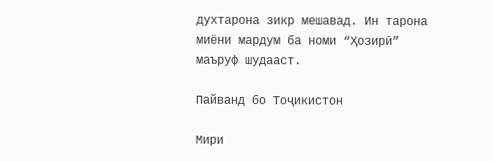духтарона зикр мешавад. Ин тарона миёни мардум ба номи “Ҳозирӣ” маъруф шудааст.

Пайванд бо Тоҷикистон

Мири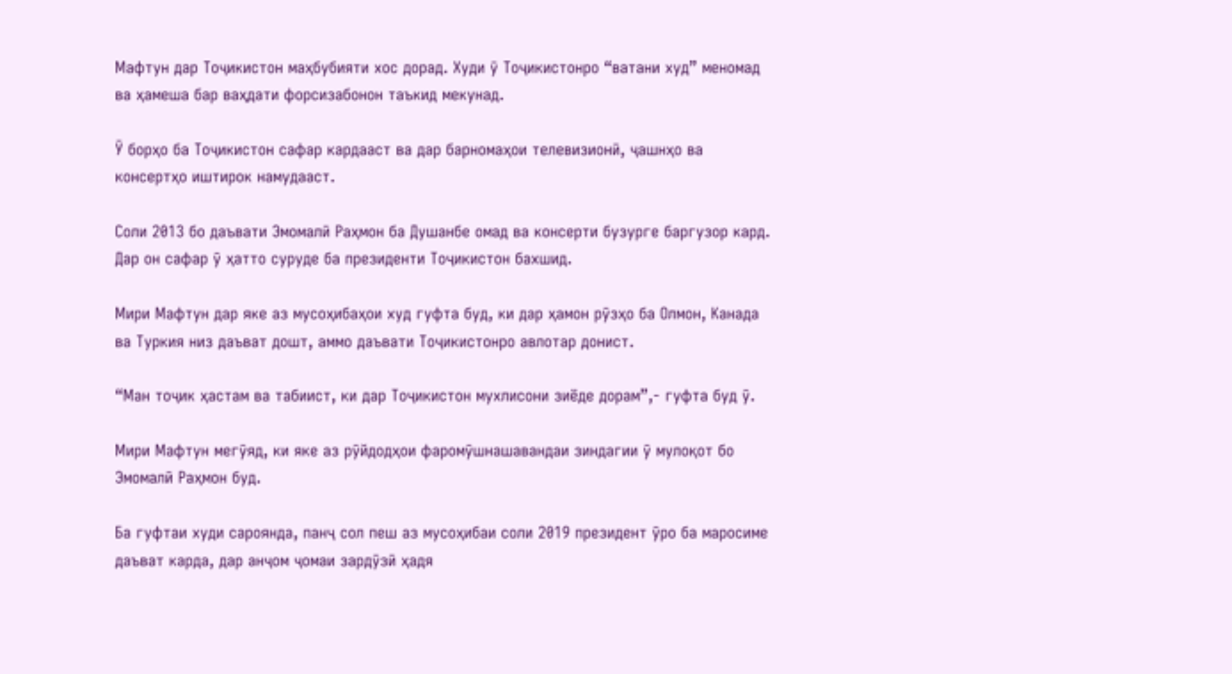Мафтун дар Тоҷикистон маҳбубияти хос дорад. Худи ӯ Тоҷикистонро “ватани худ” меномад ва ҳамеша бар ваҳдати форсизабонон таъкид мекунад.

Ӯ борҳо ба Тоҷикистон сафар кардааст ва дар барномаҳои телевизионӣ, ҷашнҳо ва консертҳо иштирок намудааст.

Соли 2013 бо даъвати Эмомалӣ Раҳмон ба Душанбе омад ва консерти бузурге баргузор кард. Дар он сафар ӯ ҳатто суруде ба президенти Тоҷикистон бахшид.

Мири Мафтун дар яке аз мусоҳибаҳои худ гуфта буд, ки дар ҳамон рӯзҳо ба Олмон, Канада ва Туркия низ даъват дошт, аммо даъвати Тоҷикистонро авлотар донист.

“Ман тоҷик ҳастам ва табиист, ки дар Тоҷикистон мухлисони зиёде дорам”,- гуфта буд ӯ.

Мири Мафтун мегӯяд, ки яке аз рӯйдодҳои фаромӯшнашавандаи зиндагии ӯ мулоқот бо Эмомалӣ Раҳмон буд.

Ба гуфтаи худи сароянда, панҷ сол пеш аз мусоҳибаи соли 2019 президент ӯро ба маросиме даъват карда, дар анҷом ҷомаи зардӯзӣ ҳадя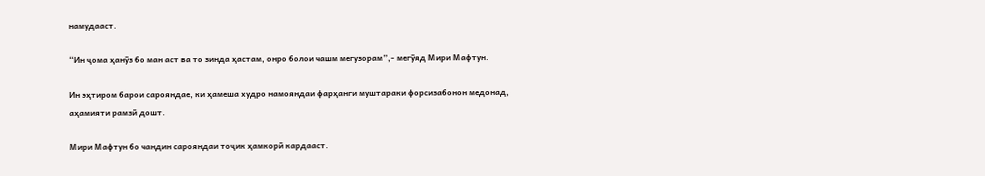намудааст.

“Ин ҷома ҳанӯз бо ман аст ва то зинда ҳастам, онро болои чашм мегузорам”,- мегӯяд Мири Мафтун.

Ин эҳтиром барои сарояндае, ки ҳамеша худро намояндаи фарҳанги муштараки форсизабонон медонад, аҳамияти рамзӣ дошт.

Мири Мафтун бо чандин сарояндаи тоҷик ҳамкорӣ кардааст.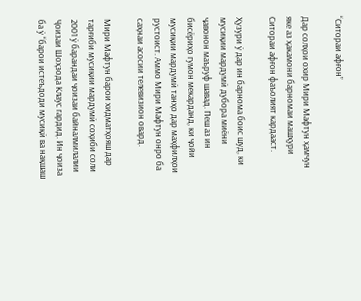“Ситораи афғон”

Дар солҳои охир Мири Мафтун ҳамчун яке аз ҳакамони барномаи машҳури Ситораи афғон фаъолият кардааст.

Ҳузури ӯ дар ин барнома боис шуд, ки мусиқии мардумӣ дубора миёни ҷавонон маъруф шавад. Пеш аз ин бисёриҳо гумон мекарданд, ки ҷойи мусиқии мардумӣ танҳо дар маҳфилҳои рустоист. Аммо Мири Мафтун онро ба саҳнаи асосии телевизион овард.

Мири Мафтун барои хидматҳояш дар тарғиби мусиқии мардумӣ соҳиби соли 2001 ӯ барандаи ҷоизаи байналмилалии Ҷоизаи Шоҳзода Клаус гардид. Ин ҷоиза ба ӯ “барои истеъдоди мусиқӣ ва нақшаш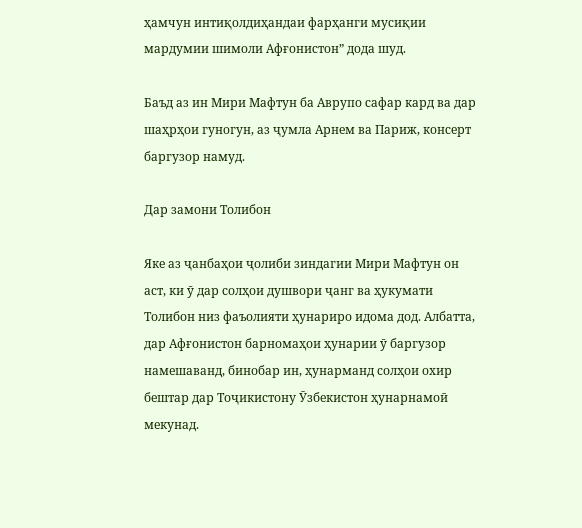ҳамчун интиқолдиҳандаи фарҳанги мусиқии мардумии шимоли Афғонистон” дода шуд.

Баъд аз ин Мири Мафтун ба Аврупо сафар кард ва дар шаҳрҳои гуногун, аз ҷумла Арнем ва Париж, консерт баргузор намуд.

Дар замони Толибон

Яке аз ҷанбаҳои ҷолиби зиндагии Мири Мафтун он аст, ки ӯ дар солҳои душвори ҷанг ва ҳукумати Толибон низ фаъолияти ҳунариро идома дод. Албатта, дар Афғонистон барномаҳои ҳунарии ӯ баргузор намешаванд, бинобар ин, ҳунарманд солҳои охир бештар дар Тоҷикистону Ӯзбекистон ҳунарнамоӣ мекунад.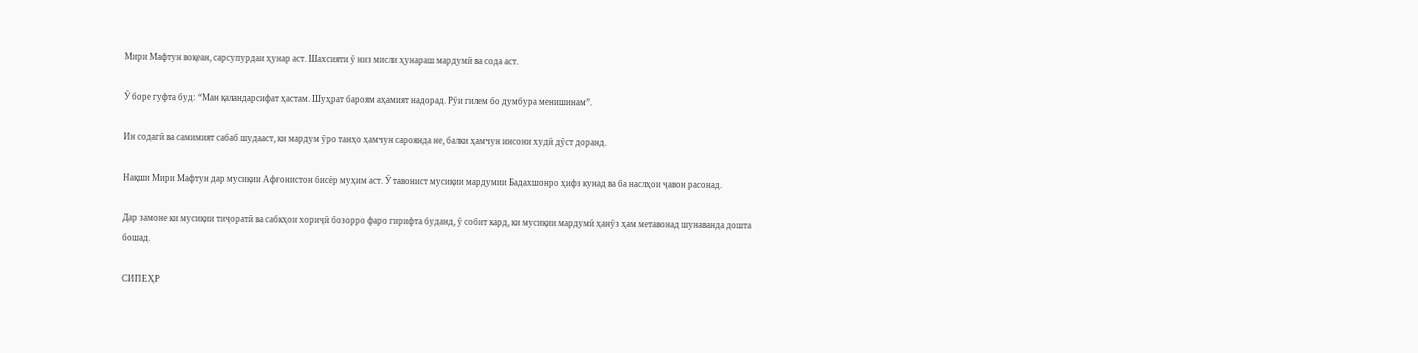Мири Мафтун воқеан, сарсупурдаи ҳунар аст. Шахсияти ӯ низ мисли ҳунараш мардумӣ ва сода аст.

Ӯ боре гуфта буд: “Ман қаландарсифат ҳастам. Шуҳрат бароям аҳамият надорад. Рӯи гилем бо думбура менишинам”.

Ин содагӣ ва самимият сабаб шудааст, ки мардум ӯро танҳо ҳамчун сароянда не, балки ҳамчун инсони худӣ дӯст доранд.

Нақши Мири Мафтун дар мусиқии Афғонистон бисёр муҳим аст. Ӯ тавонист мусиқии мардумии Бадахшонро ҳифз кунад ва ба наслҳои ҷавон расонад.

Дар замоне ки мусиқии тиҷоратӣ ва сабкҳои хориҷӣ бозорро фаро гирифта буданд, ӯ собит кард, ки мусиқии мардумӣ ҳанӯз ҳам метавонад шунаванда дошта бошад.

СИПЕҲР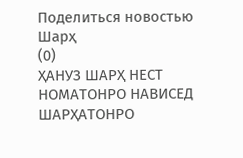Поделиться новостью
Шарҳ
(0)
ҲАНУЗ ШАРҲ НЕСТ
НОМАТОНРО НАВИСЕД
ШАРҲАТОНРО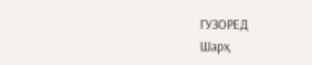ГУЗОРЕД
Шарҳ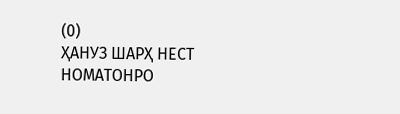(0)
ҲАНУЗ ШАРҲ НЕСТ
НОМАТОНРО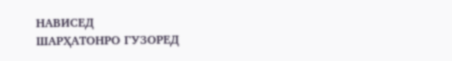НАВИСЕД
ШАРҲАТОНРО ГУЗОРЕД